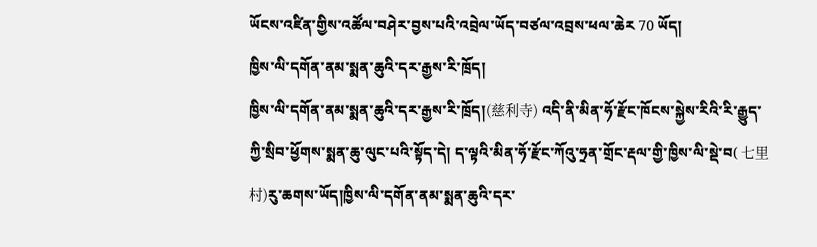ཡོངས་འཛིན་གྱིས་འཚོལ་བཤེར་བྱས་པའི་འབྲེལ་ཡོད་བཙལ་འབྲས་ཕལ་ཆེར 70 ཡོད།
ཁྱིས་ལི་དགོན་ནམ་སྨན་ཆུའི་དར་རྒྱས་རི་ཁྲོད།
ཁྱིས་ལི་དགོན་ནམ་སྨན་ཆུའི་དར་རྒྱས་རི་ཁྲོད།(慈利寺) འདི་ནི་མིན་ཧོ་རྫོང་ཁོངས་སྐྱེས་རིའི་རི་རྒྱུད་ཀྱི་སྲིབ་ཕྱོགས་སྨན་ཆུ་ལུང་པའི་སྟོད་དེ། ད་ལྟའི་མིན་ཧོ་རྫོང་ཀོའུ་ཧྲན་གྲོང་རྡལ་གྱི་ཁྱིས་ལི་སྡེ་བ( 七里村)རུ་ཆགས་ཡོད།ཁྱིས་ལི་དགོན་ནམ་སྨན་ཆུའི་དར་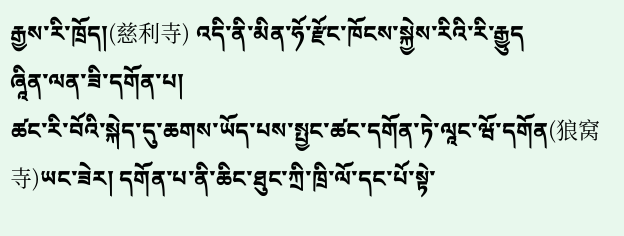རྒྱས་རི་ཁྲོད།(慈利寺) འདི་ནི་མིན་ཧོ་རྫོང་ཁོངས་སྐྱེས་རིའི་རི་རྒྱུད
ཞཱིན་ལན་ཟི་དགོན་པ།
ཚང་རི་བོའི་སྐེད་དུ་ཆགས་ཡོད་པས་སྤྱང་ཚང་དགོན་ཏེ་ལཱང་ཝོ་དགོན(狼窝寺)ཡང་ཟེར། དགོན་པ་ནི་ཆིང་ཐུང་ཀྲི་ཁྲི་ལོ་དང་པོ་སྟེ་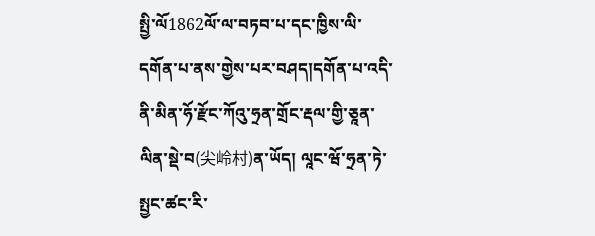སྤྱི་ལོ1862ལོ་ལ་བཏབ་པ་དང་ཁྱིས་ལི་དགོན་པ་ནས་གྱེས་པར་བཤད།དགོན་པ་འདི་ནི་མིན་ཧོ་རྫོང་ཀོའུ་ཧྲན་གྲོང་རྡལ་གྱི་ཅཱན་ལིན་སྡེ་བ(尖岭村)ན་ཡོད། ལཱང་ཝོ་ཧྲན་ཏེ་སྤྱང་ཚང་རི་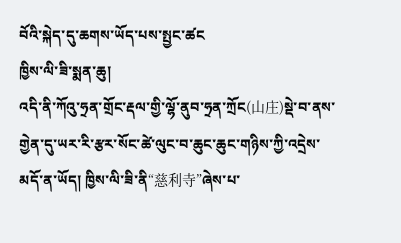བོའི་སྐེད་དུ་ཆགས་ཡོད་པས་སྤྱང་ཚང
ཁྱིས་ལི་ཟི་སྨན་ཆུ།
འདི་ནི་ཀོའུ་ཧྲན་གྲོང་རྡལ་གྱི་ལྷོ་ནུབ་ཧྲན་ཀྲོང(山庄)སྡེ་བ་ནས་གྱེན་དུ་ཡར་རི་རྩར་སོང་ཚེ་ལུང་བ་ཆུང་ཆུང་གཉིས་ཀྱི་འདྲེས་མདོ་ན་ཡོད། ཁྱིས་ལི་ཟི་ནི“慈利寺”ཞེས་པ་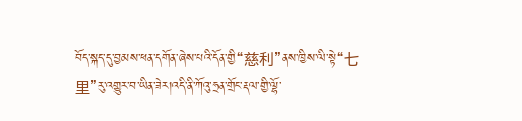བོད་སྐད་དུ་བྱམས་ཕན་དགོན་ཞེས་པའི་དོན་གྱི“慈利”ནས་ཁྱིས་ལི་སྟེ“七里”རུ་འགྱུར་བ་ཡིན་ཟེར།འདི་ནི་ཀོའུ་ཧྲན་གྲོང་རྡལ་གྱི་ལྷོ་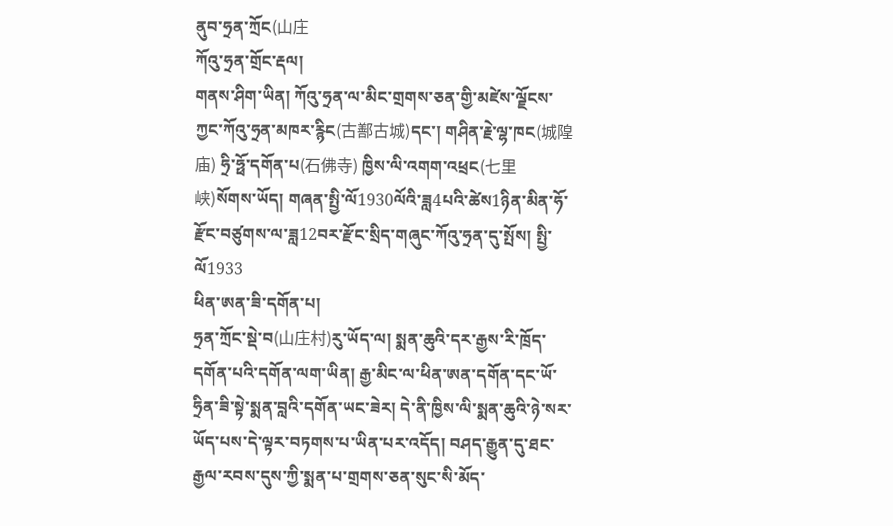ནུབ་ཧྲན་ཀྲོང(山庄
ཀོའུ་ཧྲན་གྲོང་རྡལ།
གནས་ཤིག་ཡིན། ཀོའུ་ཧྲན་ལ་མིང་གྲགས་ཅན་གྱི་མཛེས་ལྗོངས་ཀྱང་ཀོའུ་ཧྲན་མཁར་རྙིང(古鄯古城)དང་། གཤིན་རྗེ་ལྷ་ཁང(城隍庙) ཧྲི་ཧྥོ་དགོན་པ(石佛寺) ཁྱིས་ལི་འགག་འཕྲང(七里峡)སོགས་ཡོད། གཞན་སྤྱི་ལོ1930ལོའི་ཟླ4པའི་ཚེས1ཉིན་མིན་ཧོ་རྫོང་བཙུགས་ལ་ཟླ12བར་རྫོང་སྲིད་གཞུང་ཀོའུ་ཧྲན་དུ་སྤོས། སྤྱི་ལོ1933
ཕིན་ཨན་ཟི་དགོན་པ།
ཧྲན་ཀྲོང་སྡེ་བ(山庄村)རུ་ཡོད་ལ། སྨན་ཆུའི་དར་རྒྱས་རི་ཁྲོད་དགོན་པའི་དགོན་ལག་ཡིན། རྒྱ་མིང་ལ་ཕིན་ཨན་དགོན་དང་ཡོ་ཧྲིན་ཟི་སྟེ་སྨན་བླའི་དགོན་ཡང་ཟེར། དེ་ནི་ཁྱིས་ལི་སྨན་ཆུའི་ཉེ་སར་ཡོད་པས་དེ་ལྟར་བཏགས་པ་ཡིན་པར་འདོད། བཤད་རྒྱུན་དུ་ཐང་རྒྱལ་རབས་དུས་ཀྱི་སྨན་པ་གྲགས་ཅན་སུང་སི་མོད་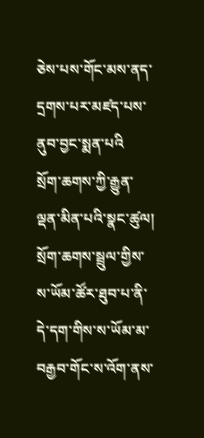ཅེས་པས་གོང་མས་ནད་དྲགས་པར་མཛད་པས་ནུབ་བྱང་སྨན་པའི
སྲོག་ཆགས་ཀྱི་རྒྱུན་ལྡན་མིན་པའི་སྣང་ཚུལ།
སྲོག་ཆགས་སྦྲུལ་གྱིས་ས་ཡོམ་ཚོར་ཐུབ་པ་ནི་དེ་དག་གིས་ས་ཡོམ་མ་བརྒྱབ་གོང་ས་འོག་ནས་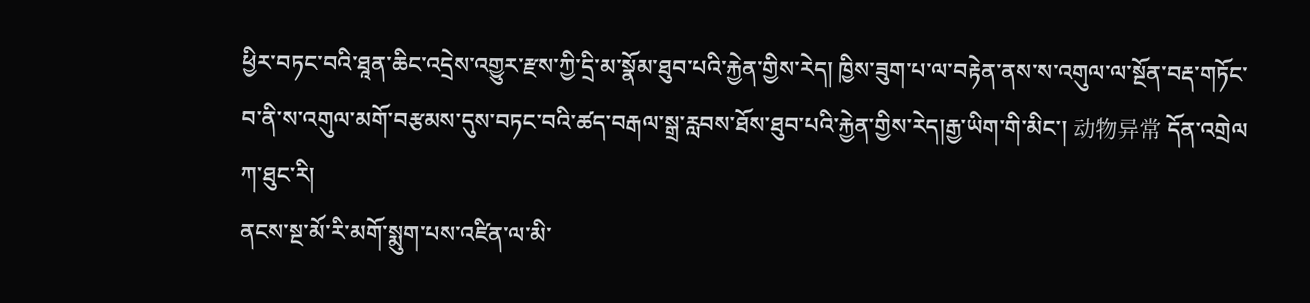ཕྱིར་བཏང་བའི་ཐཱན་ཆིང་འདྲེས་འགྱུར་རྫས་ཀྱི་དྲི་མ་སྣོམ་ཐུབ་པའི་རྐྱེན་གྱིས་རེད། ཁྱིས་ཟུག་པ་ལ་བརྟེན་ནས་ས་འགུལ་ལ་སྔོན་བརྡ་གཏོང་བ་ནི་ས་འགུལ་མགོ་བརྩམས་དུས་བཏང་བའི་ཚད་བརྒལ་སྒྲ་རླབས་ཐོས་ཐུབ་པའི་རྐྱེན་གྱིས་རེད།རྒྱ་ཡིག་གི་མིང་། 动物异常 དོན་འགྲེལ
ཀ་ཐུང་རི།
ནངས་སྔ་མོ་རི་མགོ་སྨུག་པས་འཛིན་ལ་མི་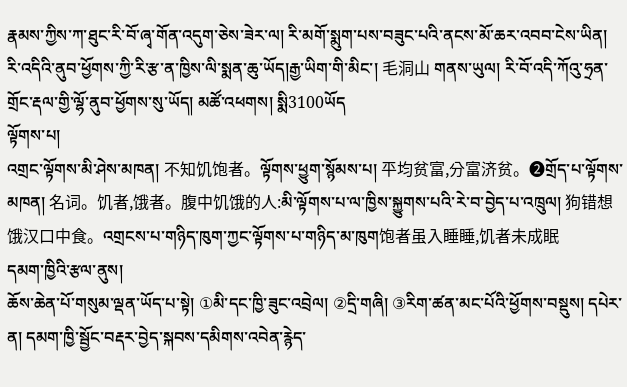རྣམས་ཀྱིས་ཀ་ཐུང་རི་བོ་ཞྭ་གོན་འདུག་ཅེས་ཟེར་ལ། རི་མགོ་སྨུག་པས་བཟུང་པའི་ནངས་མོ་ཆར་འབབ་ངེས་ཡིན། རི་འདིའི་ནུབ་ཕྱོགས་ཀྱི་རི་རྩ་ན་ཁྱིས་ལི་སྨན་ཆུ་ཡོད།རྒྱ་ཡིག་གི་མིང་། 毛洞山 གནས་ཡུལ། རི་བོ་འདི་ཀོའུ་ཧྲན་གྲོང་རྡལ་གྱི་ལྷོ་ནུབ་ཕྱོགས་སུ་ཡོད། མཚོ་འཕགས། སྨི3100ཡོད
ལྟོགས་པ།
འགྲང་ལྟོགས་མི་ཤེས་མཁན། 不知饥饱者。ལྟོགས་ཕྱུག་སྙོམས་པ། 平均贫富,分富济贫。❷གྲོད་པ་ལྟོགས་མཁན། 名词。饥者,饿者。腹中饥饿的人:མི་ལྟོགས་པ་ལ་ཁྱིས་སྐྱུགས་པའི་རེ་བ་བྱེད་པ་འཁྲུལ། 狗错想饿汉口中食。འགྲངས་པ་གཉིད་ཁུག་ཀྱང་ལྟོགས་པ་གཉིད་མ་ཁུག饱者虽入睡睡,饥者未成眠
དམག་ཁྱིའི་རྩལ་ནུས།
ཆོས་ཆེན་པོ་གསུམ་ལྡན་ཡོད་པ་སྟེ། ①མི་དང་ཁྱི་ཟུང་འབྲེལ། ②དྲི་གཞི། ③རིག་ཚན་མང་པོའི་ཕྱོགས་བསྡུས། དཔེར་ན། དམག་ཁྱི་སྦྱོང་བརྡར་བྱེད་སྐབས་དམིགས་འབེན་རྙེད་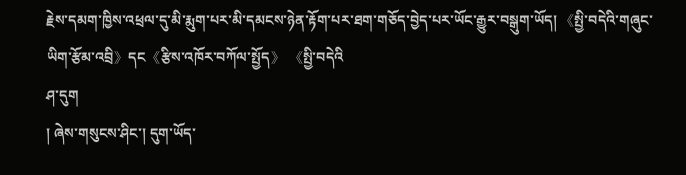རྗེས་དམག་ཁྱིས་འཕྲལ་དུ་མི་རྨུག་པར་མི་དམངས་ཉེན་རྟོག་པར་ཐག་གཅོད་བྱེད་པར་ཡོང་རྒྱུར་བསྒུག་ཡོད། 《སྤྱི་བདེའི་གཞུང་ཡིག་རྩོམ་འབྲི》དང《རྩིས་འཁོར་བཀོལ་སྤྱོད》 《སྤྱི་བདེའི
ཤ་དུག
། ཞེས་གསུངས་ཤིང་། དུག་ཡོད་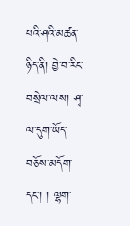པའི་ཤའི་མཚན་ཉིད་ནི། བྱེ་བ་རིང་བསྲེལ་ལས། ཤྭ་ལ་དུག་ཡོད་བཅོས་མདོག་དང་། ། ལྷག་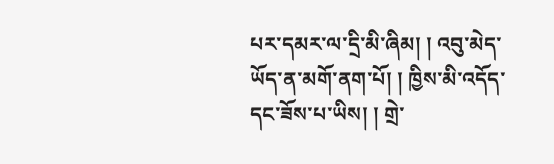པར་དམར་ལ་དྲི་མི་ཞིམ། ། འབུ་མེད་ཡོད་ན་མགོ་ནག་པོ། ། ཁྱིས་མི་འདོད་དང་ཟོས་པ་ཡིས། ། གྲེ་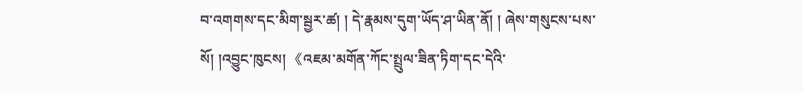བ་འགགས་དང་མིག་སྦྱར་ཚ། ། དེ་རྣམས་དུག་ཡོད་ཤ་ཡིན་ནོ། ། ཞེས་གསུངས་པས་སོ། །འབྱུང་ཁུངས། 《འཇམ་མགོན་ཀོང་སྤྲུལ་ཟིན་ཏིག་དང་དེའི་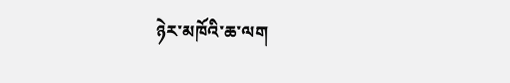ཉེར་མཁོའི་ཆ་ལག